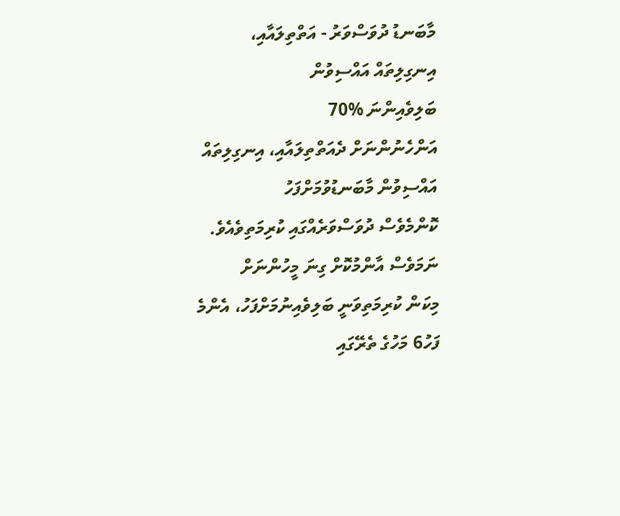މާބަނޑު ދުވަސްވަރު - އަތްތިލައާއި،
އިނގިލިތައް އައްސިވުން
ބަލިވެއިންނަ %70
އަންހެނުންނަށް ދެއަތްތިލައާއި، އިނގިލިތައް އައްސިވުން މާބަނޑުވުމަށްފަހު
ކޮންމެވެސް ދުވަސްވަރެއްގައި ކުރިމަތިވެއެވެ. ނަމަވެސް އާންމުކޮށް ގިނަ މީހުންނަށް
މިކަން ކުރިމަތިވަނީ ބަލިވެއިނުމަށްފަހު، އެންމެ ފަހު6 މަހުގެ ތެރޭގައި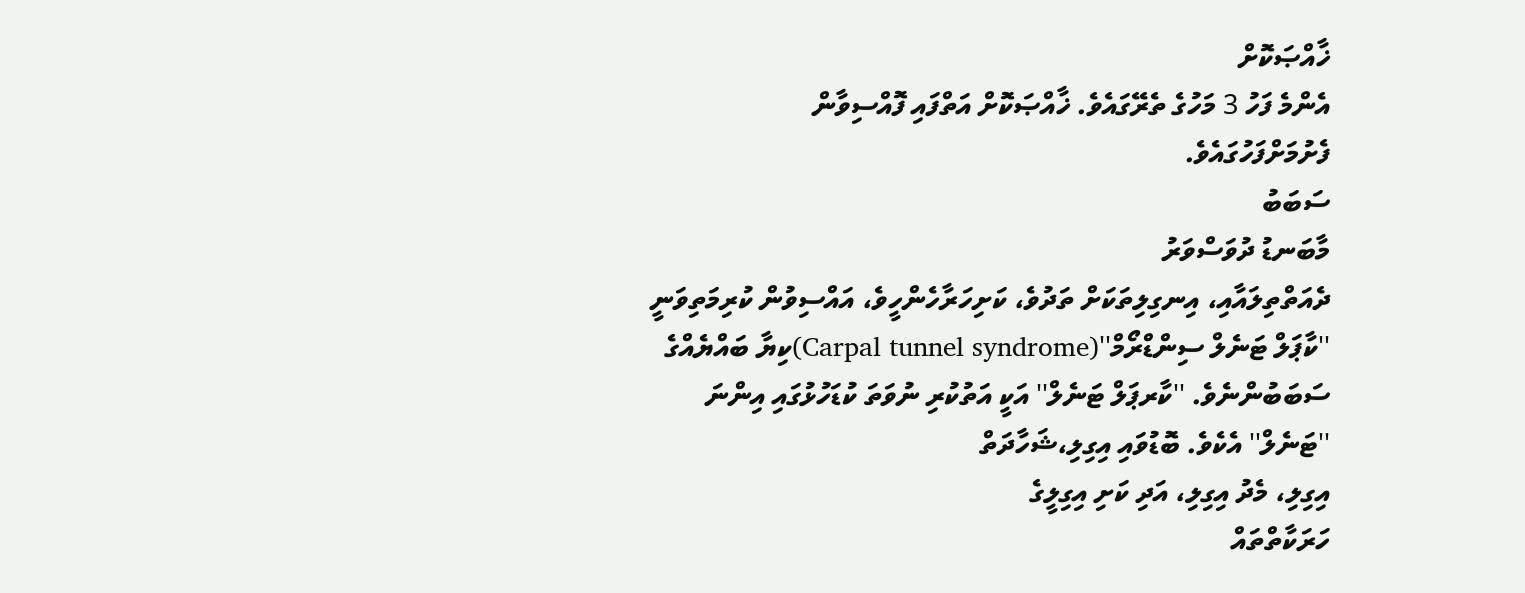ޚާއްޞަކޮށް
އެންމެ ފަހު 3 މަހުގެ ތެރޭގައެވެ. ޚާއްޞަކޮށް އަތްފައި ފޮއްސިވާން
ފެށުމަށްފަހުގައެވެ.
ސަބަބު
މާބަނޑު ދުވަސްވަރު
ދެއަތްތިލައާއި، އިނގިލިތަކަށް ތަދުވެ، ކަށިހަރާހެންހީވެ، އައްސިވުން ކުރިމަތިވަނީ
''ކާޕަލް ޓަނެލް ސިންޑްރޯމް''(Carpal tunnel syndrome)ކިޔާ ބައްޔެއްގެ
ސަބަބުންނެވެ. ''ކާރޕަލް ޓަނެލް'' އަކީ އަތުކުރި ނުވަތަ ކުޑަހުޅުގައި އިންނަ
''ޓަނެލް'' އެކެވެ. ބޮޑުވައި އިގިލި،ޝަހާދަތް
އިގިލި، މެދު އިގިލި، އަދި ކަށި އިގިލީގެ
ހަރަކާތްތައް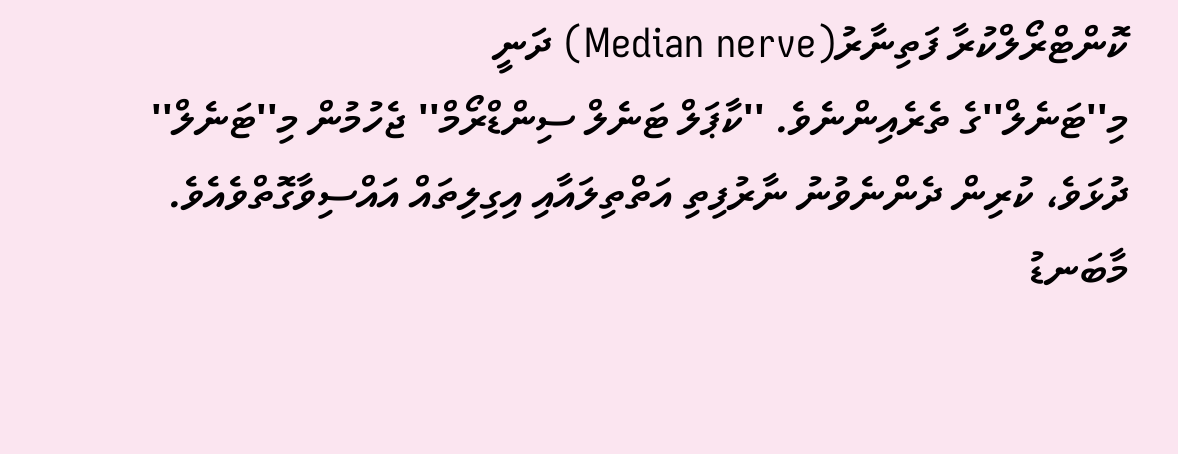ކޮންޓްރޯލްކުރާ ފަތިނާރު(Median nerve) ދަނީ
މި''ޓަނެލް''ގެ ތެރެއިންނެވެ. ''ކާޕަލް ޓަނެލް ސިންޑްރޯމް'' ޖެހުމުން މި''ޓަނެލް''
ދުޅަވެ، ކުރިން ދެންނެވުނު ނާރުފިތި އަތްތިލައާއި އިގިލިތައް އައްސިވާގޮތްވެއެވެ.
މާބަނޑު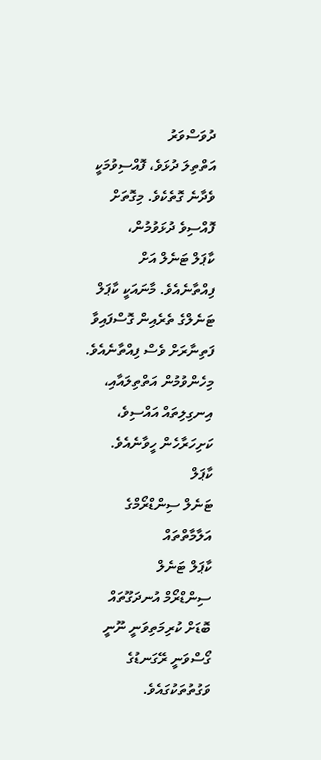ދުވަސްވަރު
އަތްތިލަ ދުޅަވެ، ފޮއްސިވުމަކީ ވެދާނެ ގޮތެކެވެ. މިގޮތަށް ފޮއްސިވެ ދުޅަވުމުން،
ކާޕަލް ޓަނެލް އަށް ފިއްތާނެއެވެ. މާނައަކީ ކާޕަލް ޓަނެލްގެ ތެރެއިން ގޮސްފައިވާ
ފަތިނާރަށް ވެސް ފިއްތާނެއެވެ. މިހެންވުމުން އަތްތިލައާއި، އިނގިލިތައް އައްސިވެ،
ކަށިހަރާހެން ހީވާނެއެވެ.
ކާޕަލް
ޓަނެލް ސިންޑްރޯމްގެ އަލާމާތްތައް
ކާޕަލް ޓަނެލް
ސިންޑްރޯމް އުނދަގޫތައް ބޮޑަށް ކުރިމަތިވަނީ ނޫނީ ގޯސްވަނީ ރޭގަނޑުގެ
ވަގުތުތަކުގައެވެ.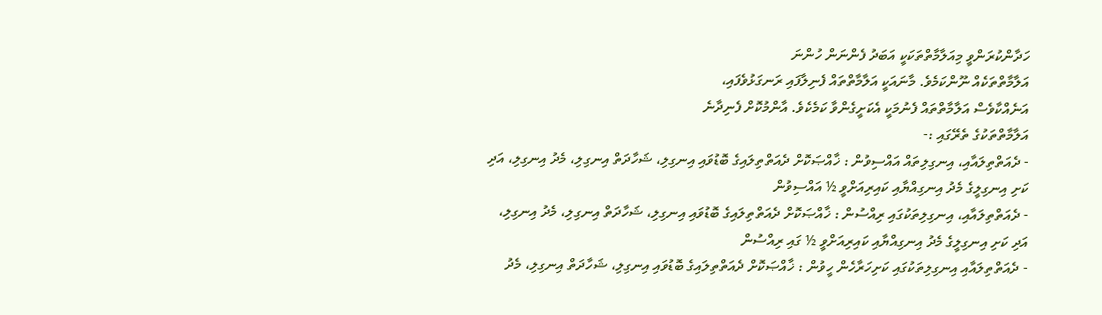ހަދާންކުރަންވީ މިއަލާމާތްތަކަކީ އަބަދު ފެންނަން ހުންނަ
އަލާމާތްތަކެއް ނޫންކަމެވެ. މާނައަކީ އަލާމާތްތައް ފެނިލާފައި ރަނގަޅުވެފައި،
އަނެއްކާވެސް އަލާމާތްތައް ފެނުމަކީ އެކަށީގެންވާ ކަމެކެވެ. އާންމުކޮށް ފެނިދާނެ
އަލާމާތްތަކުގެ ތެރޭގައި :-
- ދެއަތްތިލައާއި، އިނގިލިތައް އައްސިވުން : ޚާއްޞަކޮށް ދެއަތްތިލައިގެ ބޮޑުވައި އިނގިލި، ޝަހާދަތް އިނގިލި، މެދު އިނގިލި، އަދި ކަށި އިނގިލީގެ މެދު އިނގިއްޔާއި ކައިރިއަށްވީ ½ އައްސިވުން
- ދެއަތްތިލައާއި، އިނގިލިތަކުގައި ރިއްސުން : ޚާއްޞަކޮށް ދެއަތްތިލައިގެ ބޮޑުވައި އިނގިލި، ޝަހާދަތް އިނގިލި، މެދު އިނގިލި، އަދި ކަށި އިނގިލީގެ މެދު އިނގިއްޔާއި ކައިރިއަށްވީ ½ ގައި ރިއްސުން
- ދެއަތްތިލައާއި އިނގިލިތަކުގައި ކަށިހަރާހެން ހީވުން : ޚާއްޞަކޮށް ދެއަތްތިލައިގެ ބޮޑުވައި އިނގިލި، ޝަހާދަތް އިނގިލި، މެދު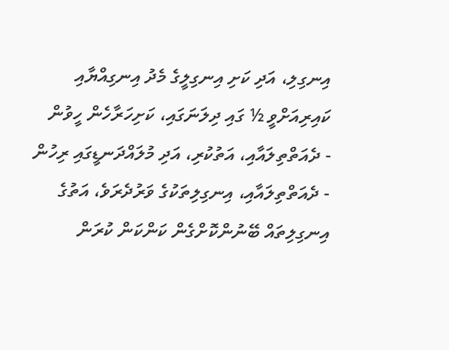އިނގިލި، އަދި ކަށި އިނގިލީގެ މެދު އިނގިއްޔާއި ކައިރިއަށްވީ ½ ގައި ދިލަނަގައި، ކަށިހަރާހެން ހީވުން
- ދެއަތްތިލައާއި، އަތުކުރި، އަދި މުލައްދަނޑީގައި ރިހުން
- ދެއަތްތިލައާއި، އިނގިލިތަކުގެ ވަރުދެރަވެ، އަތުގެ އިނގިލިތައް ބޭނުންކޮށްގެން ކަންކަން ކުރަން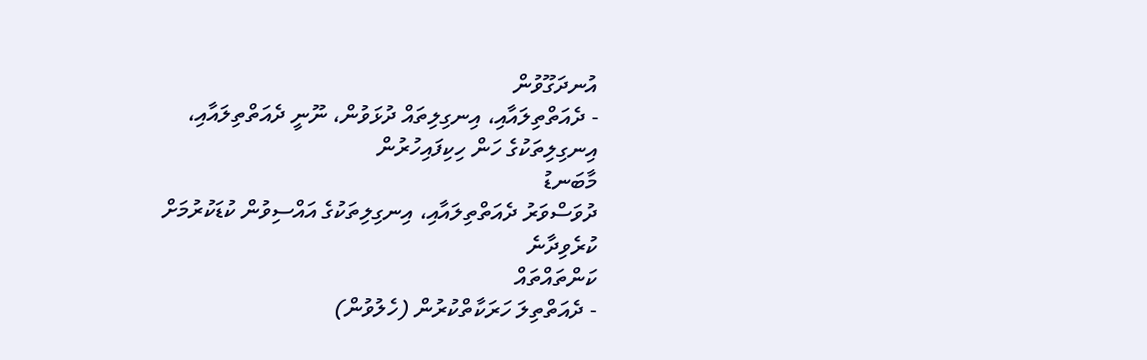އުނދަގޫވުން
- ދެއަތްތިލައާއި، އިނގިލިތައް ދުޅަވުން، ނޫނީ ދެއަތްތިލައާއި، އިނގިލިތަކުގެ ހަން ހިކިފައިހުރުން
މާބަނޑު
ދުވަސްވަރު ދެއަތްތިލައާއި، އިނގިލިތަކުގެ އައްސިވުން ކުޑަކުރުމަށް ކުރެވިދާނެ
ކަންތައްތައް
- ދެއަތްތިލަ ހަރަކާތްކުރުން (ހެލުވުން)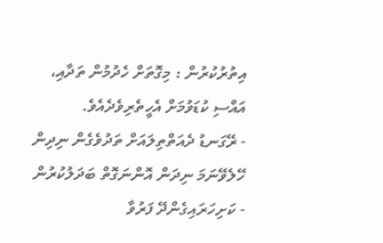އިތުރުކުރުން : މިގޮތަށް ހެދުމުން ތަދާއި، އައްސި ކުޑަވުމަށް އެހީތެރިވެދެއެވެ.
- ރޭގަނޑު ދެއަތްތިލައަށް ތަދުވެގެން ނިދިން ހޭލެވޭނަމަ ނިދަން އޮންނަގޮތް ބަދަލުކުރުން
- ކަށިހަރައިގެންދޭ ފަރުވާ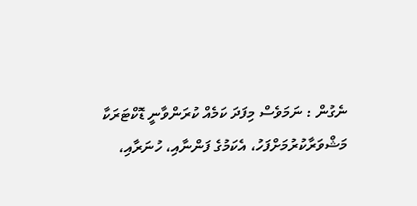ނެގުން : ނަމަވެސް މިފަދަ ކަމެއް ކުރަންވާނީ ޑޮކްޓަރަކާ މަޝްވަރާކުރުމަށްފަހު، އެކަމުގެ ފަންނާއި، ހުނަރާއި،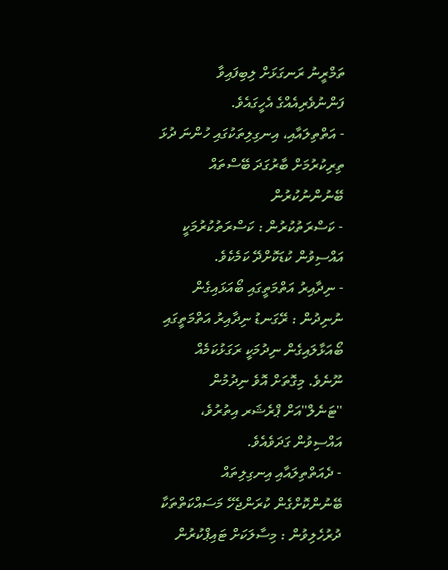ތަމްރީނު ރަނގަޅަށް ލިބިފައިވާ ފަންނުވެރިއެއްގެ އެހީގައެވެ.
- އަތްތިލައާއި، އިނގިލިތަކުގައި ހުންނަ ދުޅަ ތިރިކުރުމަށް ބާރުގަދަ ބޭސްތައް ބޭނުންނުކުރުން
- ކަސްރަތުކުރުން : ކަސްރަތުކުރުމަކީ އައްސިވުން ކުޑަކޮށްދޭ ކަމެކެވެ.
- ނިދާއިރު އަތްމަތީގައި ބޯއަޅައިގެން ނުނިދުން : ރޭގަނޑު ނިދާއިރު އަތްމަތީގައި ބޯއަޅާލައިގެން ނިދުމަކީ ރަގަޅުކަމެއް ނޫނެވެ. މިގޮތަށް އޮވެ ނިދުމުން ''ޓަނެލް''އަށް ޕްރެޝަރ އިތުރުވެ، އައްސިވުން ގަދަވެއެވެ.
- ދެއަތްތިލައާއި އިނގިލިތައް ބޭނުންކޮށްގެން ކުރަންޖެހޭ މަސައްކަތްތަކާ ދުރުހެލިވުން : މިސާލަކަށް ޓައިޕްކުރުން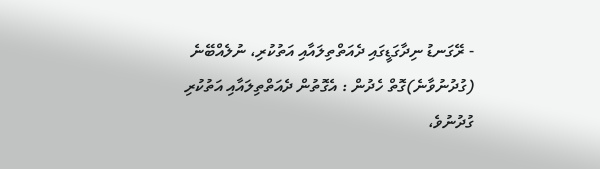- ރޭގަނޑު ނިދާގަޑީގައި ދެއަތްތިލައާއި އަތުކުރި، ނުލެއްބޭނެ (ގުދުނުވާނެ)ގޮތް ހެދުން : އެގޮތުން ދެއަތްތިލައާއި އަތުކުރި ގުދުނުވެ،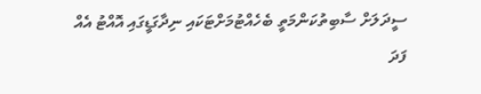ސީދަލަށް ސާބިތުކަންމަތީ ބެހެއްޓުމަށްޓަކައި ނިދާގަޑީގައި އޮއްޓު އެއް ފަދަ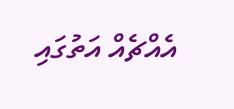އެއްޗެއް އަތުގައި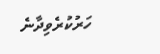ހަރުކުރެވިދާނެ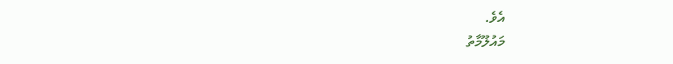އެވެ.
މައުލޫމާތު